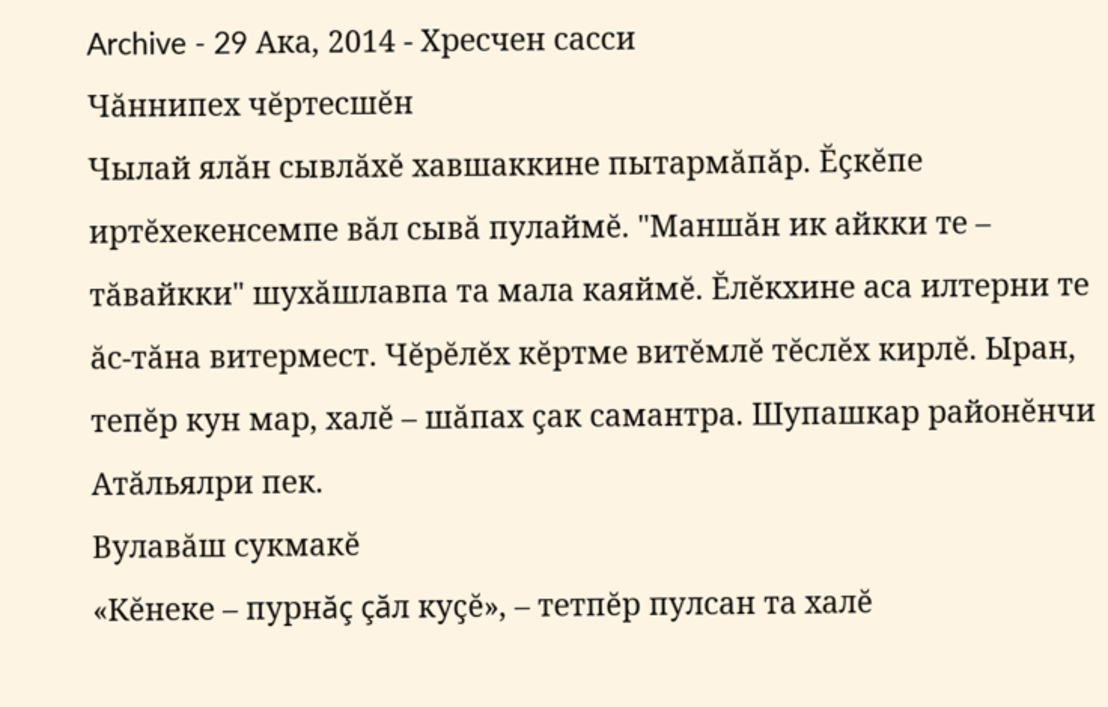Archive - 29 Ака, 2014 - Хресчен сасси
Чăннипех чĕртесшĕн
Чылай ялăн сывлăхĕ хавшаккине пытармăпăр. Ĕçкĕпе иртĕхекенсемпе вăл сывă пулаймĕ. "Маншăн ик айкки те – тăвайкки" шухăшлавпа та мала каяймĕ. Ĕлĕкхине аса илтерни те ăс-тăна витермест. Чĕрĕлĕх кĕртме витĕмлĕ тĕслĕх кирлĕ. Ыран, тепĕр кун мар, халĕ – шăпах çак самантра. Шупашкар районĕнчи Атăльялри пек.
Вулавăш сукмакĕ
«Кĕнеке – пурнăç çăл куçĕ», – тетпĕр пулсан та халĕ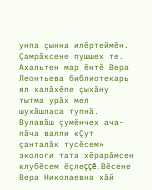унпа çынна илĕртеймĕн. Çамрăксене пушшех те. Ахальтен мар ĕнтĕ Вера Леонтьева библиотекарь ял халăхĕпе çыхăну тытма урăх мел шухăшласа тупнă. Вулавăш çумĕнчех ача-пăча валли «Çут çанталăк тусĕсем» экологи тата хĕрарăмсен клубĕсем ĕçлеççĕ. Вĕсене Вера Николаевна хăй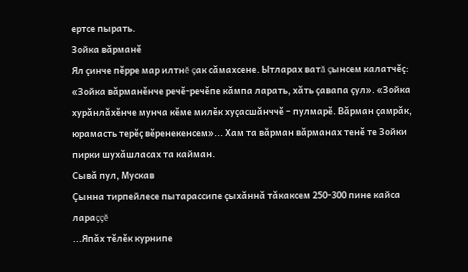ертсе пырать.
Зойка вăрманĕ
Ял çинче пĕрре мар илтнĕ çак сăмахсене. Ытларах ватă çынсем калатчĕç: «Зойка вăрманĕнче речĕ-речĕпе кăмпа ларать, хăть çавапа çул». «Зойка хурăнлăхĕнче мунча кĕме милĕк хуçасшăнччĕ – пулмарĕ. Вăрман çамрăк, юрамасть терĕç вĕренекенсем»... Хам та вăрман вăрманах тенĕ те Зойки пирки шухăшласах та кайман.
Сывă пул, Мускав
Çынна тирпейлесе пытарассипе çыхăннă тăкаксем 250-300 пине кайса лараççĕ
...Япăх тĕлĕк курнипе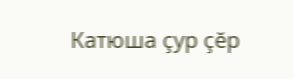Катюша çур çĕр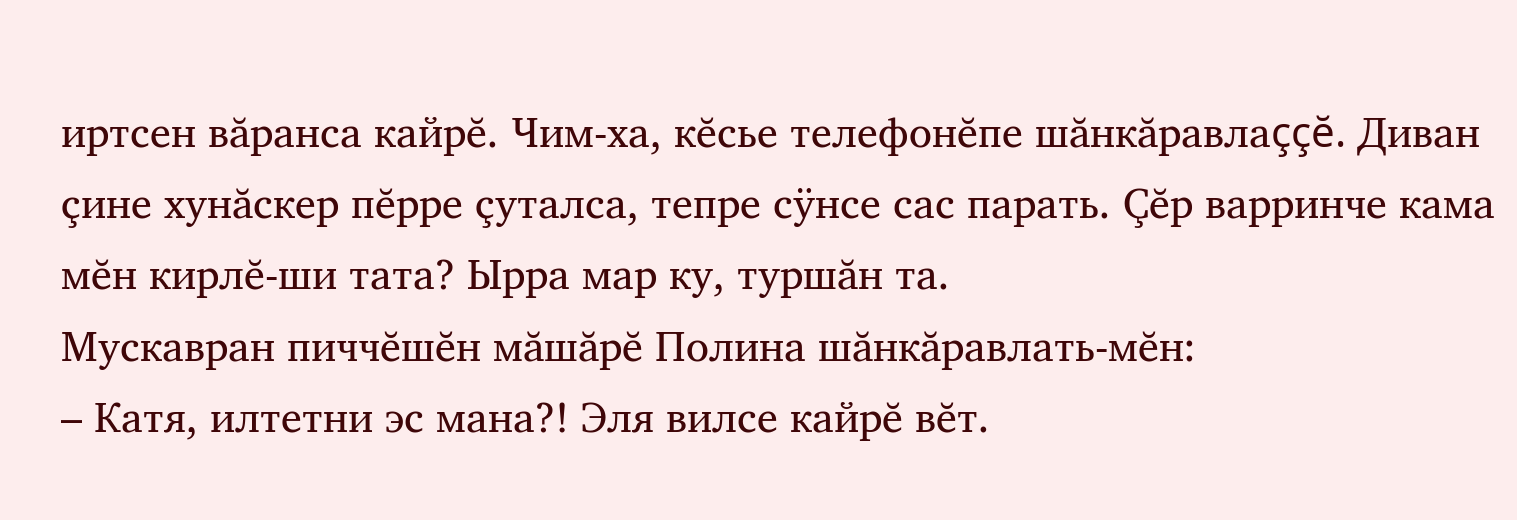иртсен вăранса кайрĕ. Чим-ха, кĕсье телефонĕпе шăнкăравлаççĕ. Диван çине хунăскер пĕрре çуталса, тепре сÿнсе сас парать. Çĕр варринче кама мĕн кирлĕ-ши тата? Ырра мар ку, туршăн та.
Мускавран пиччĕшĕн мăшăрĕ Полина шăнкăравлать-мĕн:
– Катя, илтетни эс мана?! Эля вилсе кайрĕ вĕт.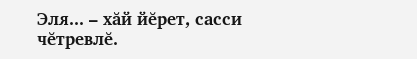Эля... – хăй йĕрет, сасси чĕтревлĕ.